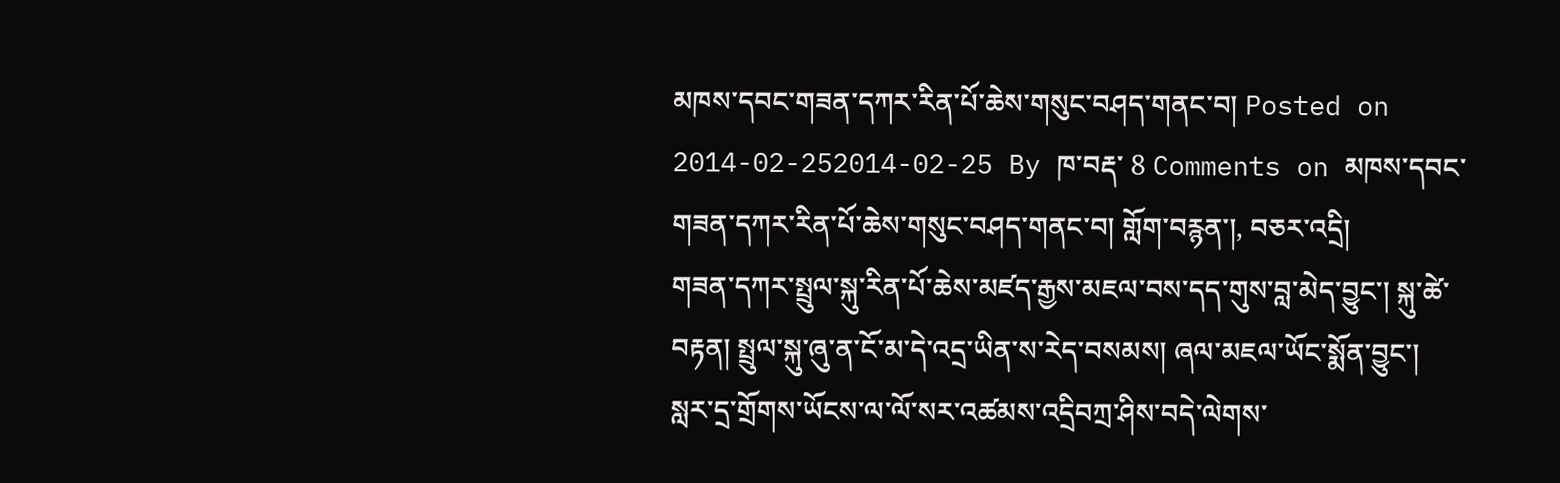མཁས་དབང་གཟན་དཀར་རིན་པོ་ཆེས་གསུང་བཤད་གནང་བ། Posted on 2014-02-252014-02-25 By ཁ་བརྡ་ 8 Comments on མཁས་དབང་གཟན་དཀར་རིན་པོ་ཆེས་གསུང་བཤད་གནང་བ། གློག་བརྙན་།, བཅར་འདྲི།
གཟན་དཀར་སྤྲུལ་སྐུ་རིན་པོ་ཆེས་མཛད་རྒྱས་མཇལ་བས་དད་གུས་བླ་མེད་བྱུང་། སྐུ་ཚེ་བརྟན། སྤྲུལ་སྐུ་ཞུ་ན་ངོ་མ་དེ་འདྲ་ཡིན་ས་རེད་བསམས། ཞལ་མཇལ་ཡོང་སྨོན་བྱུང་། སླར་དྲ་གྲོགས་ཡོངས་ལ་ལོ་སར་འཚམས་འདྲིབཀྲ་ཤིས་བདེ་ལེགས་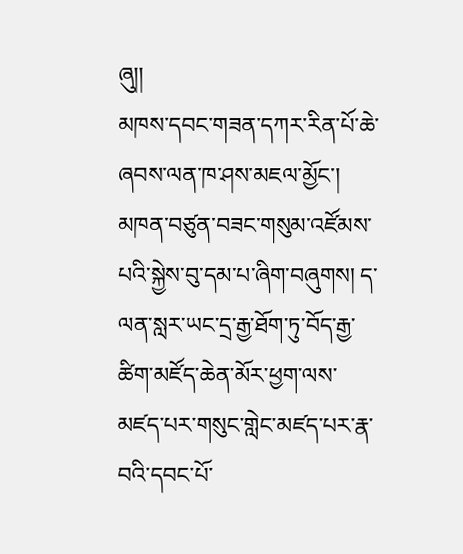ཞུ།།
མཁས་དབང་གཟན་དཀར་རིན་པོ་ཆེ་ཞབས་ལན་ཁ་ཤས་མཇལ་མྱོང་། མཁན་བཙུན་བཟང་གསུམ་འཛོམས་པའི་སྐྱེས་བུ་དམ་པ་ཞིག་བཞུགས། ད་ལན་སླར་ཡང་དྲ་རྒྱ་ཐོག་ཏུ་བོད་རྒྱ་ཚིག་མཛོད་ཆེན་མོར་ཕྱག་ལས་མཛད་པར་གསུང་གླེང་མཛད་པར་རྣ་བའི་དབང་པོ་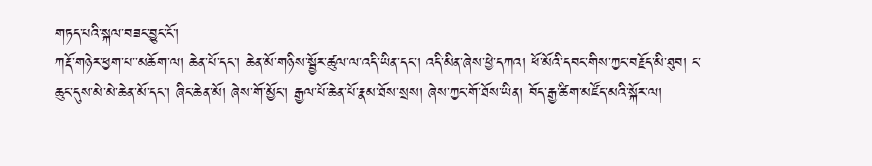གཏད་པའི་སྐལ་བཟང་བྱུང་ངོ་།
ཀརྡོ་གཉེར་ཕྱག་པ་་མཆོག་ལ། ཆེན་པོ་དང་། ཆེན་མོ་གཉིས་སྦྱོར་ཚུལ་ལ་འདི་ཡིན་དང་། འདི་མིན་ཞེས་ཕྱེ་དཀའ། ཕོ་མོའི་དབང་གིས་ཀྱང་བརྗོད་མི་ཐུབ། ང་ཆུང་དུས་མེ་མེ་ཆེན་མོ་དང་། ཞིང་ཆེན་མོ། ཞེས་གོ་མྱོང་། རྒྱལ་པོ་ཆེན་པོ་རྣམ་ཐོས་སྲས། ཞེས་ཀྱང་གོ་ཐོས་ཡིན། བོད་རྒྱ་ཚིག་མཛོད་མའི་སྐོར་ལ།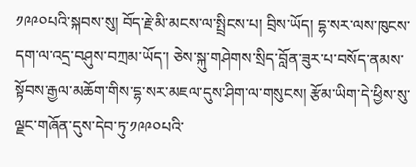༡༩༩༠པའི་སྐབས་སུ། བོད་རྗེ་མི་མངས་ལ་སྤྲིངས་པ། བྲིས་ཡོད། དྷ་སར་ལས་ཁུངས་དག་ལ་འདྲ་བཤུས་བཀྲམ་ཡོད་། ཅེས་སྐུ་གཤེགས་སྲིད་བློན་ཟུར་པ་བསོད་ནམས་སྟོབས་རྒྱལ་མཆོག་གིས་དྷ་སར་མཇལ་དུས་ཤིག་ལ་གསུངས། རྩོམ་ཡིག་དེ་ཕྱིས་སུ་ལྗང་གཞོན་དུས་དེབ་ཏུ་༡༩༩༠པའི་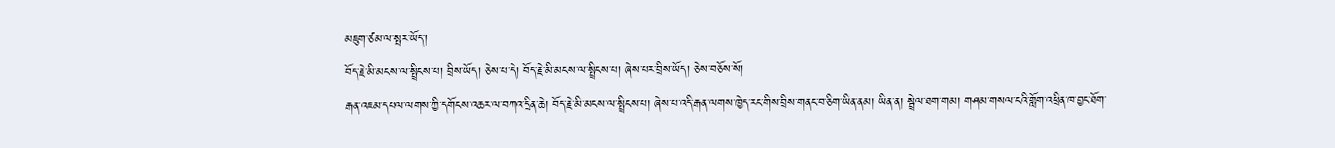མཇུག་ཙམ་ལ་སྤར་ཡོད་།
བོད་རྗེ་མི་མངས་ལ་སྤྲིངས་པ། བྲིས་ཡོད། ཅེས་པ་དེ། བོད་རྗེ་མི་མངས་ལ་སྤྲིངས་པ། ཞེས་པར་བྲིས་ཡོད། ཅེས་བཅོས་སོ།
རྒན་འཇམ་དཔལ་ལགས་ཀྱི་དགོངས་འཆར་ལ་བཀའ་དྲིན་ཆེ། བོད་རྗེ་མི་མངས་ལ་སྤྲིངས་པ། ཞེས་པ་འདི་རྒན་ལགས་ཁྱེད་རང་གིས་བྲིས་གནང་བ་ཅིག་ཡིན་ནམ། ཡིན་ན། སྦྲེལ་ཐག་གམ། གཤམ་གསལ་ངའི་གློག་འཕྲིན་ཁ་བྱང་ཐོག་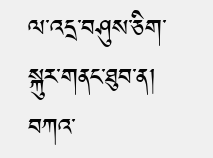ལ་འདྲ་བཤུས་ཅིག་སྐུར་གནང་ཐུབ་ན། བཀའ་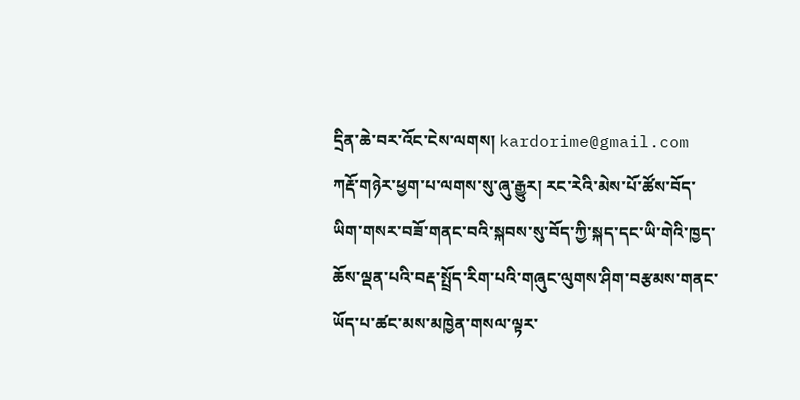དྲིན་ཆེ་བར་འོང་ངེས་ལགས། kardorime@gmail.com
ཀརྡོ་གཉེར་ཕྱག་པ་ལགས་སུ་ཞུ་རྒྱུར། རང་རེའི་མེས་པོ་ཚོས་བོད་ཡིག་གསར་བཟོ་གནང་བའི་སྐབས་སུ་བོད་ཀྱི་སྐད་དང་ཡི་གེའི་ཁྱད་ཆོས་ལྡན་པའི་བརྡ་སྤྲོད་རིག་པའི་གཞུང་ལུགས་ཤིག་བརྩམས་གནང་ཡོད་པ་ཚང་མས་མཁྱེན་གསལ་ལྟར་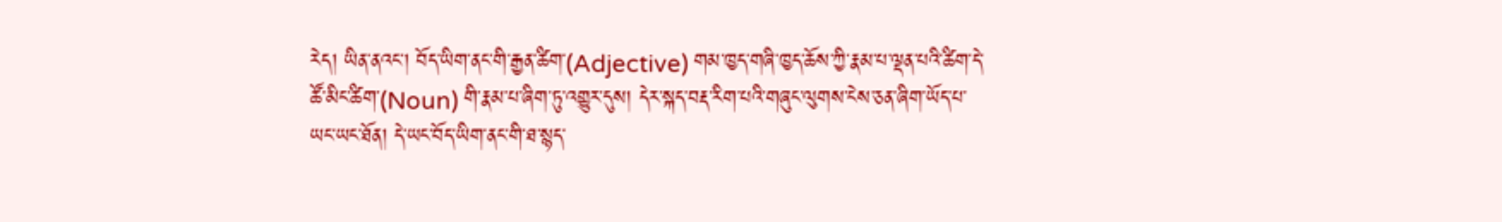རེད། ཡིན་ནའང་། བོད་ཡིག་ནང་གི་རྒྱན་ཚིག་(Adjective) གམ་ཁྱད་གཞི་ཁྱད་ཆོས་ཀྱི་རྣམ་པ་ལྡན་པའི་ཚིག་དེ་ཚོ་མིང་ཚིག་(Noun) གི་རྣམ་པ་ཞིག་ཏུ་འགྱུར་དུས། དེར་སྐད་བརྡ་རིག་པའི་གཞུང་ལུགས་ངེས་ཅན་ཞིག་ཡོད་པ་ཡང་ཡང་ཐོན། དེ་ཡང་བོད་ཡིག་ནང་གི་ཐ་སྙད་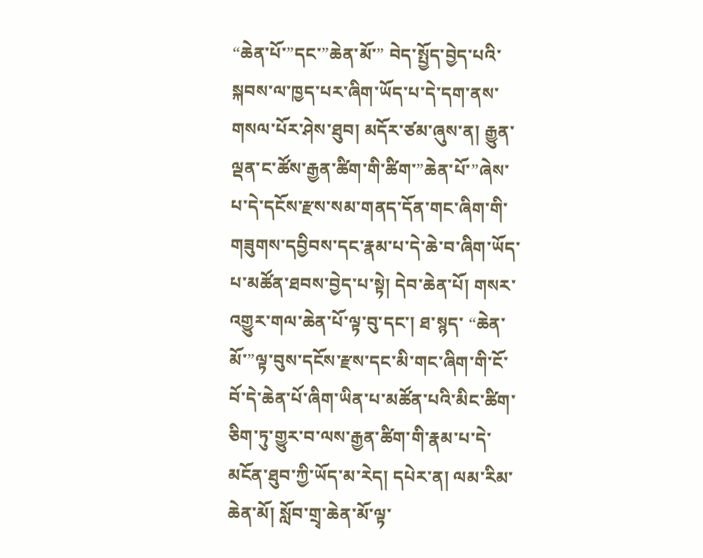“ཆེན་པོ་”དང་”ཆེན་མོ་” བེད་སྤྱོད་བྱེད་པའི་སྐབས་ལ་ཁྱད་པར་ཞིག་ཡོད་པ་དེ་དག་ནས་གསལ་པོར་ཤེས་ཐུབ། མདོར་ཙམ་ཞུས་ན། རྒྱུན་ལྡན་ང་ཚོས་རྒྱན་ཚིག་གི་ཚིག་”ཆེན་པོ་”ཞེས་པ་དེ་དངོས་རྫས་སམ་གནད་དོན་གང་ཞིག་གི་གཟུགས་དབྱིབས་དང་རྣམ་པ་དེ་ཆེ་བ་ཞིག་ཡོད་པ་མཚོན་ཐབས་བྱེད་པ་སྟེ། དེབ་ཆེན་པོ། གསར་འགྱུར་གལ་ཆེན་པོ་ལྟ་བུ་དང་། ཐ་སྙད་ “ཆེན་མོ་”ལྟ་བུས་དངོས་རྫས་དང་མི་གང་ཞིག་གི་ངོ་བོ་དེ་ཆེན་པོ་ཞིག་ཡིན་པ་མཚོན་པའི་མིང་ཚིག་ཅིག་ཏུ་གྱུར་བ་ལས་རྒྱན་ཚིག་གི་རྣམ་པ་དེ་མངོན་ཐུབ་ཀྱི་ཡོད་མ་རེད། དཔེར་ན། ལམ་རིམ་ཆེན་མོ། སློབ་གྲྭ་ཆེན་མོ་ལྟ་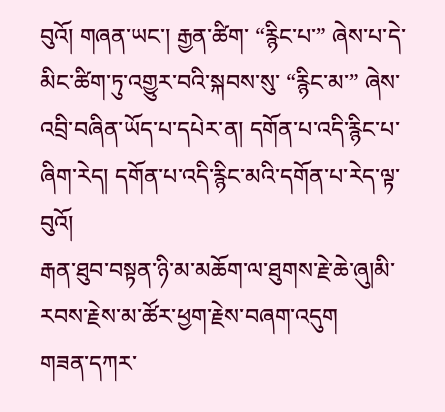བུའོ། གཞན་ཡང་། རྒྱན་ཚིག་ “རྙིང་པ་” ཞེས་པ་དེ་མིང་ཚིག་ཏུ་འགྱུར་བའི་སྐབས་སུ་ “རྙིང་མ་” ཞེས་འབྲི་བཞིན་ཡོད་པ་དཔེར་ན། དགོན་པ་འདི་རྙིང་པ་ཞིག་རེད། དགོན་པ་འདི་རྙིང་མའི་དགོན་པ་རེད་ལྟ་བུའོ།
རྒན་ཐུབ་བསྟན་ཉི་མ་མཆོག་ལ་ཐུགས་རྗེ་ཆེ་ཞུ།མི་རབས་རྗེས་མ་ཚོར་ཕྱག་རྗེས་བཞག་འདུག
གཟན་དཀར་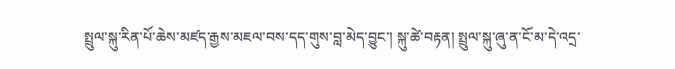སྤྲུལ་སྐུ་རིན་པོ་ཆེས་མཛད་རྒྱས་མཇལ་བས་དད་གུས་བླ་མེད་བྱུང་། སྐུ་ཚེ་བརྟན། སྤྲུལ་སྐུ་ཞུ་ན་ངོ་མ་དེ་འདྲ་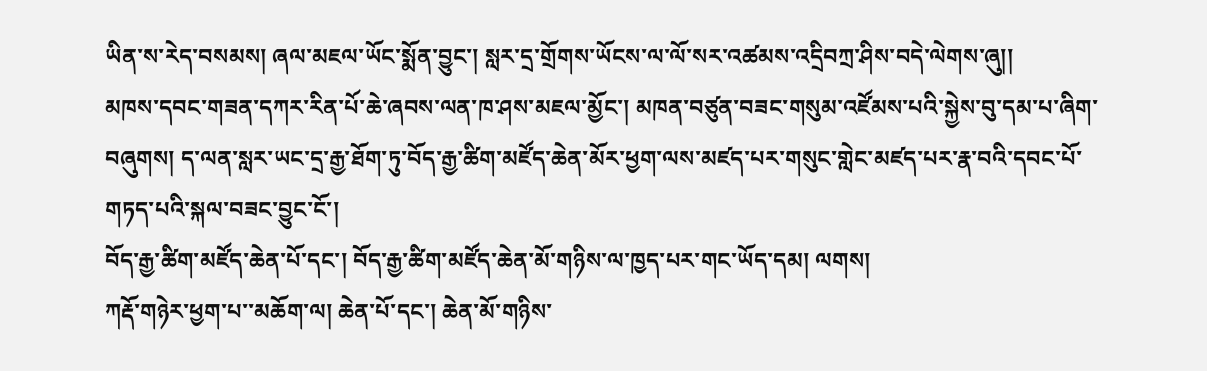ཡིན་ས་རེད་བསམས། ཞལ་མཇལ་ཡོང་སྨོན་བྱུང་། སླར་དྲ་གྲོགས་ཡོངས་ལ་ལོ་སར་འཚམས་འདྲིབཀྲ་ཤིས་བདེ་ལེགས་ཞུ།།
མཁས་དབང་གཟན་དཀར་རིན་པོ་ཆེ་ཞབས་ལན་ཁ་ཤས་མཇལ་མྱོང་། མཁན་བཙུན་བཟང་གསུམ་འཛོམས་པའི་སྐྱེས་བུ་དམ་པ་ཞིག་བཞུགས། ད་ལན་སླར་ཡང་དྲ་རྒྱ་ཐོག་ཏུ་བོད་རྒྱ་ཚིག་མཛོད་ཆེན་མོར་ཕྱག་ལས་མཛད་པར་གསུང་གླེང་མཛད་པར་རྣ་བའི་དབང་པོ་གཏད་པའི་སྐལ་བཟང་བྱུང་ངོ་།
བོད་རྒྱ་ཚིག་མཛོད་ཆེན་པོ་དང་། བོད་རྒྱ་ཚིག་མཛོད་ཆེན་མོ་གཉིས་ལ་ཁྱད་པར་གང་ཡོད་དམ། ལགས།
ཀརྡོ་གཉེར་ཕྱག་པ་་མཆོག་ལ། ཆེན་པོ་དང་། ཆེན་མོ་གཉིས་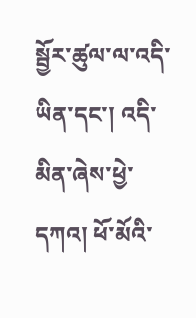སྦྱོར་ཚུལ་ལ་འདི་ཡིན་དང་། འདི་མིན་ཞེས་ཕྱེ་དཀའ། ཕོ་མོའི་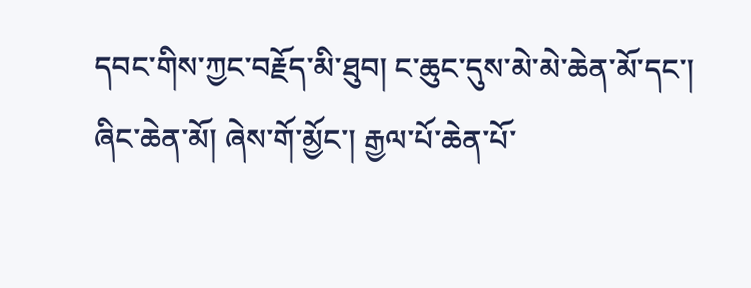དབང་གིས་ཀྱང་བརྗོད་མི་ཐུབ། ང་ཆུང་དུས་མེ་མེ་ཆེན་མོ་དང་། ཞིང་ཆེན་མོ། ཞེས་གོ་མྱོང་། རྒྱལ་པོ་ཆེན་པོ་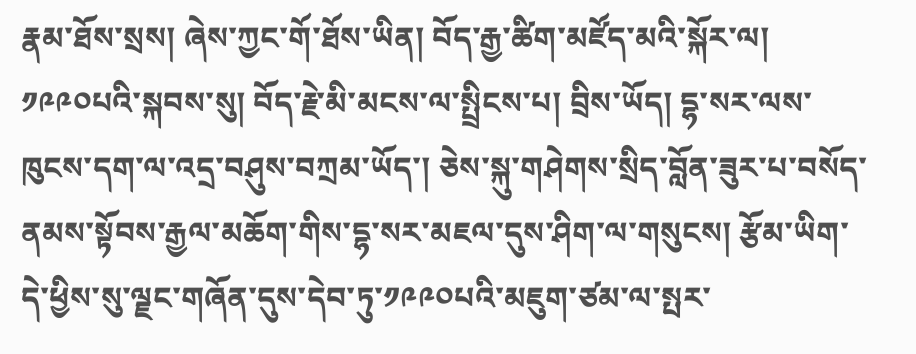རྣམ་ཐོས་སྲས། ཞེས་ཀྱང་གོ་ཐོས་ཡིན། བོད་རྒྱ་ཚིག་མཛོད་མའི་སྐོར་ལ། ༡༩༩༠པའི་སྐབས་སུ། བོད་རྗེ་མི་མངས་ལ་སྤྲིངས་པ། བྲིས་ཡོད། དྷ་སར་ལས་ཁུངས་དག་ལ་འདྲ་བཤུས་བཀྲམ་ཡོད་། ཅེས་སྐུ་གཤེགས་སྲིད་བློན་ཟུར་པ་བསོད་ནམས་སྟོབས་རྒྱལ་མཆོག་གིས་དྷ་སར་མཇལ་དུས་ཤིག་ལ་གསུངས། རྩོམ་ཡིག་དེ་ཕྱིས་སུ་ལྗང་གཞོན་དུས་དེབ་ཏུ་༡༩༩༠པའི་མཇུག་ཙམ་ལ་སྤར་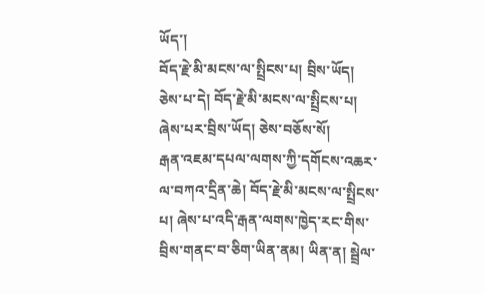ཡོད་།
བོད་རྗེ་མི་མངས་ལ་སྤྲིངས་པ། བྲིས་ཡོད། ཅེས་པ་དེ། བོད་རྗེ་མི་མངས་ལ་སྤྲིངས་པ། ཞེས་པར་བྲིས་ཡོད། ཅེས་བཅོས་སོ།
རྒན་འཇམ་དཔལ་ལགས་ཀྱི་དགོངས་འཆར་ལ་བཀའ་དྲིན་ཆེ། བོད་རྗེ་མི་མངས་ལ་སྤྲིངས་པ། ཞེས་པ་འདི་རྒན་ལགས་ཁྱེད་རང་གིས་བྲིས་གནང་བ་ཅིག་ཡིན་ནམ། ཡིན་ན། སྦྲེལ་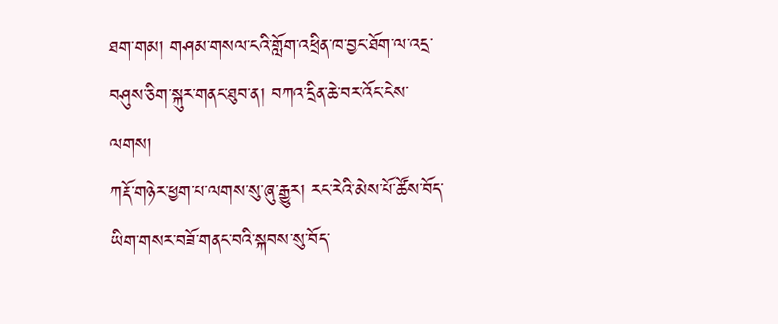ཐག་གམ། གཤམ་གསལ་ངའི་གློག་འཕྲིན་ཁ་བྱང་ཐོག་ལ་འདྲ་བཤུས་ཅིག་སྐུར་གནང་ཐུབ་ན། བཀའ་དྲིན་ཆེ་བར་འོང་ངེས་ལགས།
ཀརྡོ་གཉེར་ཕྱག་པ་ལགས་སུ་ཞུ་རྒྱུར། རང་རེའི་མེས་པོ་ཚོས་བོད་ཡིག་གསར་བཟོ་གནང་བའི་སྐབས་སུ་བོད་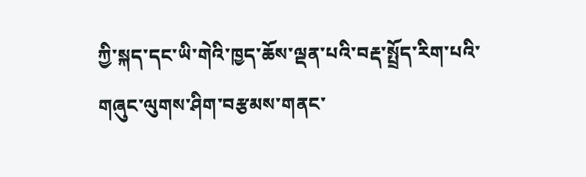ཀྱི་སྐད་དང་ཡི་གེའི་ཁྱད་ཆོས་ལྡན་པའི་བརྡ་སྤྲོད་རིག་པའི་གཞུང་ལུགས་ཤིག་བརྩམས་གནང་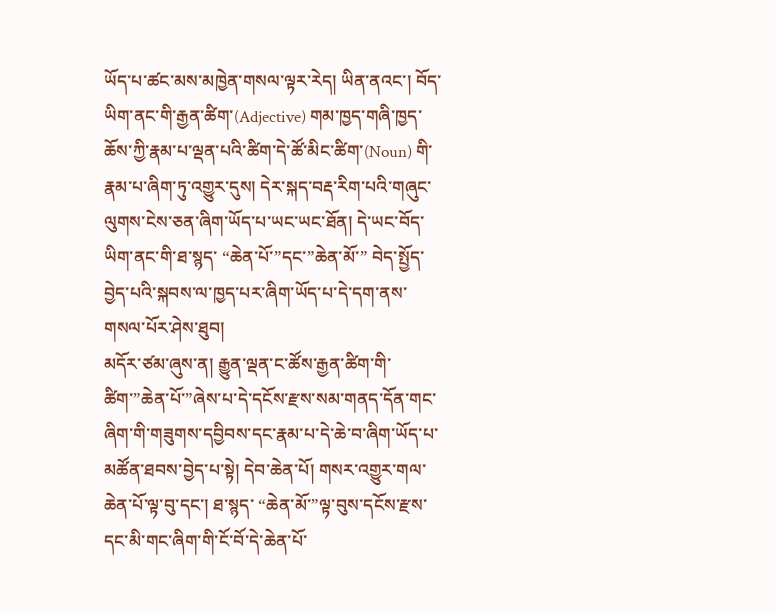ཡོད་པ་ཚང་མས་མཁྱེན་གསལ་ལྟར་རེད། ཡིན་ནའང་། བོད་ཡིག་ནང་གི་རྒྱན་ཚིག་(Adjective) གམ་ཁྱད་གཞི་ཁྱད་ཆོས་ཀྱི་རྣམ་པ་ལྡན་པའི་ཚིག་དེ་ཚོ་མིང་ཚིག་(Noun) གི་རྣམ་པ་ཞིག་ཏུ་འགྱུར་དུས། དེར་སྐད་བརྡ་རིག་པའི་གཞུང་ལུགས་ངེས་ཅན་ཞིག་ཡོད་པ་ཡང་ཡང་ཐོན། དེ་ཡང་བོད་ཡིག་ནང་གི་ཐ་སྙད་ “ཆེན་པོ་”དང་”ཆེན་མོ་” བེད་སྤྱོད་བྱེད་པའི་སྐབས་ལ་ཁྱད་པར་ཞིག་ཡོད་པ་དེ་དག་ནས་གསལ་པོར་ཤེས་ཐུབ།
མདོར་ཙམ་ཞུས་ན། རྒྱུན་ལྡན་ང་ཚོས་རྒྱན་ཚིག་གི་ཚིག་”ཆེན་པོ་”ཞེས་པ་དེ་དངོས་རྫས་སམ་གནད་དོན་གང་ཞིག་གི་གཟུགས་དབྱིབས་དང་རྣམ་པ་དེ་ཆེ་བ་ཞིག་ཡོད་པ་མཚོན་ཐབས་བྱེད་པ་སྟེ། དེབ་ཆེན་པོ། གསར་འགྱུར་གལ་ཆེན་པོ་ལྟ་བུ་དང་། ཐ་སྙད་ “ཆེན་མོ་”ལྟ་བུས་དངོས་རྫས་དང་མི་གང་ཞིག་གི་ངོ་བོ་དེ་ཆེན་པོ་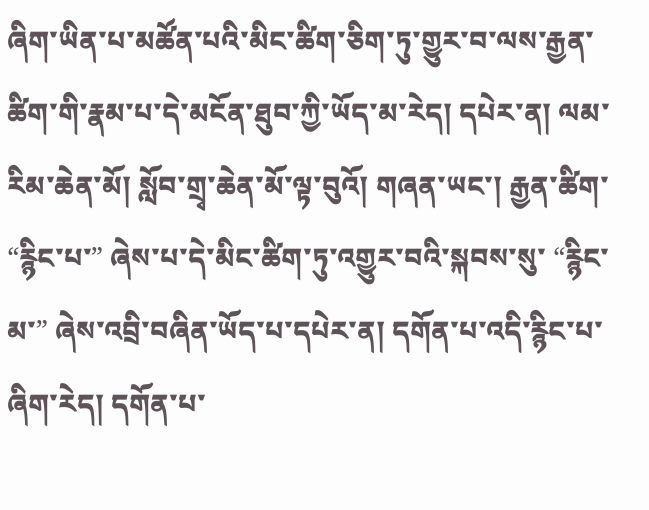ཞིག་ཡིན་པ་མཚོན་པའི་མིང་ཚིག་ཅིག་ཏུ་གྱུར་བ་ལས་རྒྱན་ཚིག་གི་རྣམ་པ་དེ་མངོན་ཐུབ་ཀྱི་ཡོད་མ་རེད། དཔེར་ན། ལམ་རིམ་ཆེན་མོ། སློབ་གྲྭ་ཆེན་མོ་ལྟ་བུའོ། གཞན་ཡང་། རྒྱན་ཚིག་ “རྙིང་པ་” ཞེས་པ་དེ་མིང་ཚིག་ཏུ་འགྱུར་བའི་སྐབས་སུ་ “རྙིང་མ་” ཞེས་འབྲི་བཞིན་ཡོད་པ་དཔེར་ན། དགོན་པ་འདི་རྙིང་པ་ཞིག་རེད། དགོན་པ་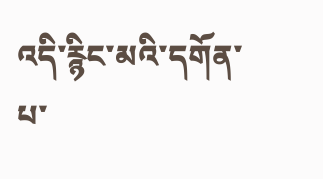འདི་རྙིང་མའི་དགོན་པ་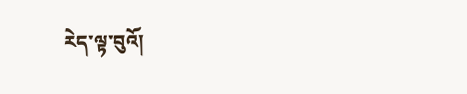རེད་ལྟ་བུའོ།